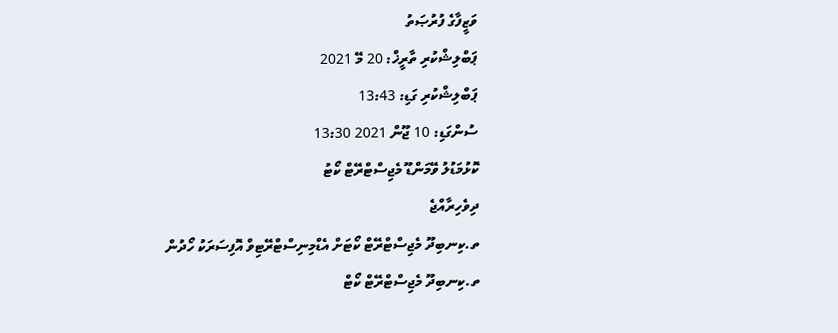ވަޒީފާގެ ފުރުޞަތު
ޕަބްލިޝްކުރި ތާރީޚް: 20 މޭ 2021
ޕަބްލިޝްކުރި ގަޑި: 13:43
ސުންގަޑި: 10 ޖޫން 2021 13:30
ކޮޅުމަޑުލު ވޭމަންޑޫ މެޖިސްޓްރޭޓް ކޯޓު
ދިވެހިރާއްޖެ
ތ.ކިނބިދޫ މެޖިސްޓްރޭޓް ކޯޓަށް އެޑްމިނިސްޓްރޭޓިވް އޮފިސަރަކު ހޯދުން
ތ.ކިނބިދޫ މެޖިސްޓްރޭޓް ކޯޓް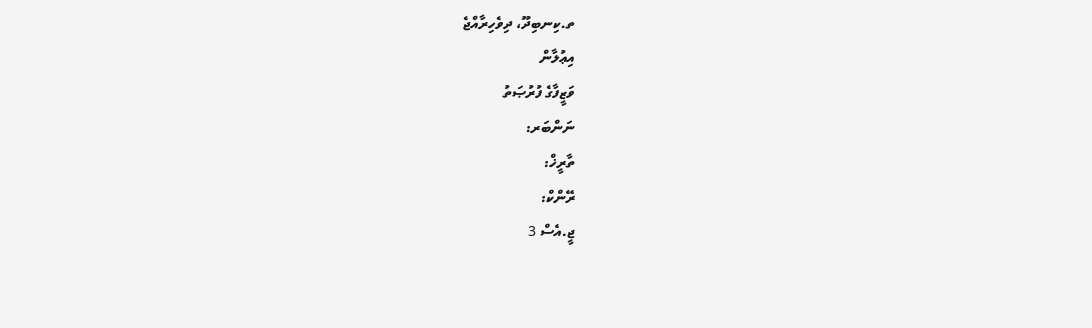ތ.ކިނބިދޫ، ދިވެހިރާއްޖެ
އިޢުލާން
ވަޒީފާގެ ފުރުޞަތު
ނަންބަރ:
ތާރީޚް:
ރޭންކް:
ޖީ.އެސް 3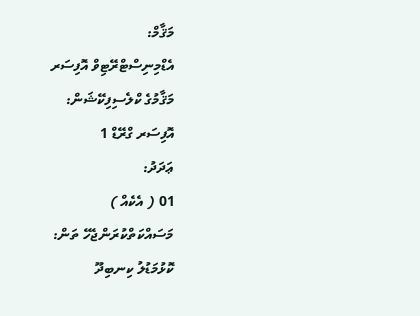މަޤާމް:
އެޑްމިނިސްޓްރޭޓިވް އޮފިސަރ
މަޤާމުގެ ކްލެސިފިކޭޝަން:
އޮފިސަރ ގްރޭޑް 1
ޢަދަދު:
01 ( އެކެއް )
މަސައްކަތްކުރަންޖެހޭ ތަން:
ކޮޅުމަޑުލު ކިނބިދޫ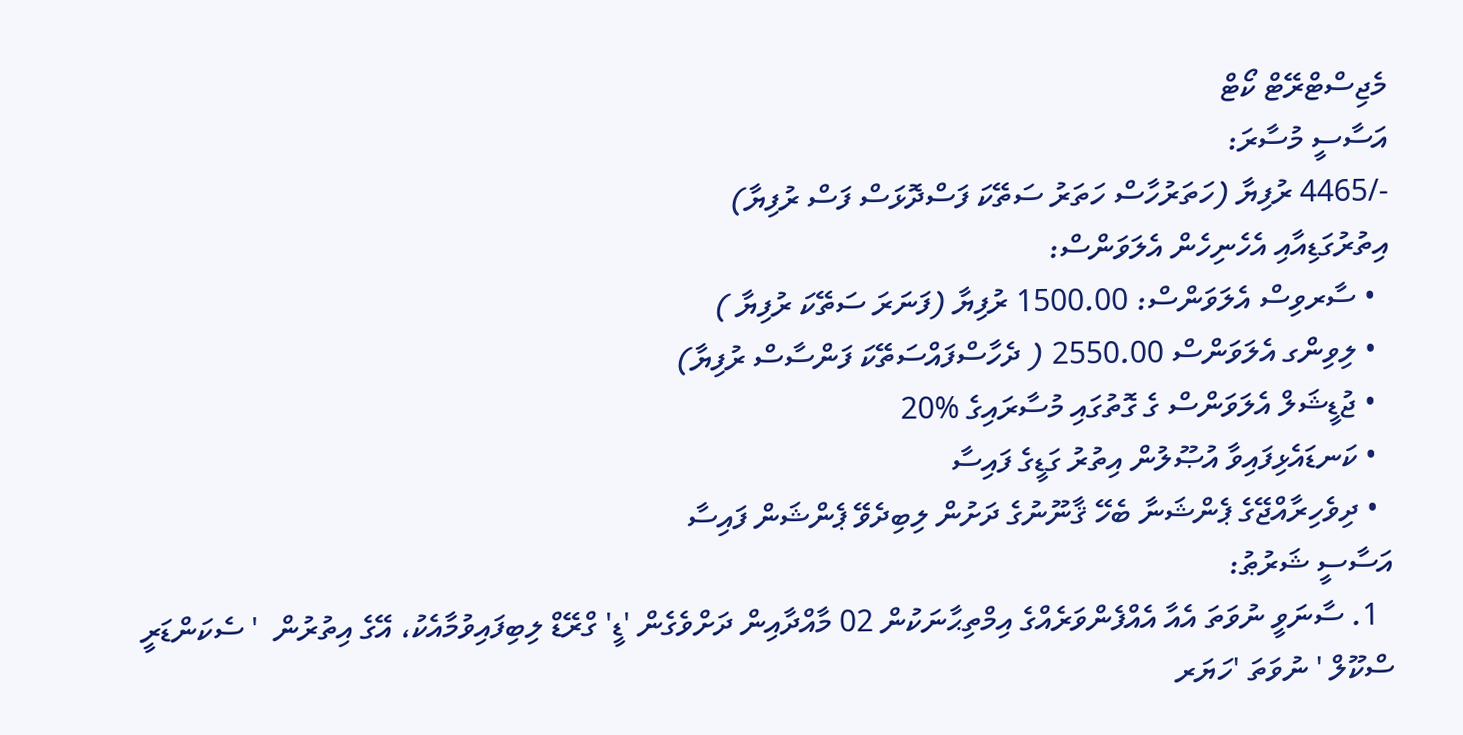މެޖިސްޓްރޭޓް ކޯޓް
އަސާސީ މުސާރަ:
-/4465 ރުފިޔާ (ހަތަރުހާސް ހަތަރު ސަތޭކަ ފަސްދޮޅަސް ފަސް ރުފިޔާ)
އިތުރުގަޑިއާއި އެހެނިހެން އެލަވަންސް:
  • ސާރވިސް އެލަވަންސް: 1500.00 ރުފިޔާ (ފަނަރަ ސަތޭކަ ރުފިޔާ )
  • ލިވިންގ އެލަވަންސް 2550.00 ( ދެހާސްފައްސަތޭކަ ފަންސާސް ރުފިޔާ)
  • ޖުޑީޝަލް އެލަވަންސް ގެ ގޮތުގައި މުސާރައިގެ %20
  • ކަނޑައެޅިފައިވާ އުޞޫލުން އިތުރު ގަޑީގެ ފައިސާ
  • ދިވެހިރާއްޖޭގެ ޕެންޝަނާ ބެހޭ ޤާނޫނުގެ ދަށުން ލިބިދެވޭ ޕެންޝަން ފައިސާ
އަސާސީ ޝަރުޠު:
  1. ސާނަވީ ނުވަތަ އެއާ އެއްފެންވަރެއްގެ އިމްތިޙާނަކުން 02 މާއްދާއިން ދަށްވެގެން 'ޑީ' ގްރޭޑް ލިބިފައިވުމާއެކު، އޭގެ އިތުރުން  ' ސެކަންޑަރީ ސްކޫލް ' ނުވަތަ 'ހަޔަރ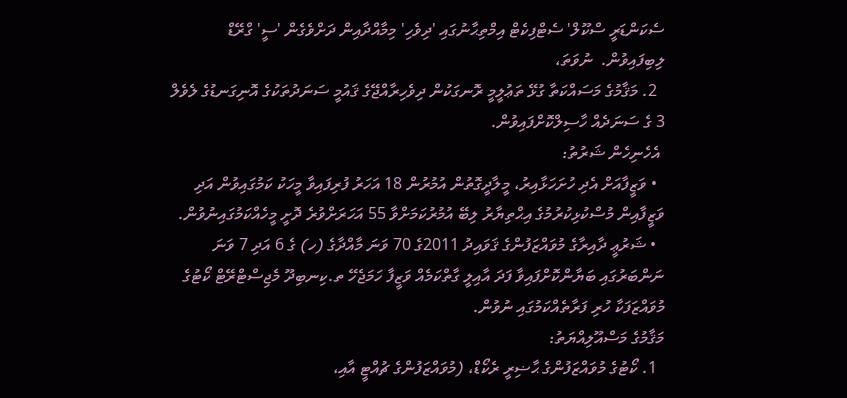ސެކަންޑަރީ ސްކޫލް' ސެޓްފިކެޓް އިމްތިޙާނުގައި 'ދިވެހި' މިމާއްދާއިން ދަށްވެގެން 'ސީ' ގްރޭޑް ލިބިފައިވުން.  ނުވަތަ،
  2. މަޤާމުގެ މަސައްކަތާ ގުޅޭ ތަޢުލީމީ ރޮނގަކުން ދިވެހިރާއްޖޭގެ ޤައުމީ ސަނަދުތަކުގެ އޮނިގަނޑުގެ ލެވެލް 3 ގެ ސަނަދެއް ހާސިލްކޮށްފައިވުން.
 އެހެނިހެން ޝަރުތު:
  • ވަޒީފާއަށް އެދި ހުށަހަޅާއިރު، މީލާދީގޮތުން އުމުރުން 18 އަހަރު ފުރިފައިވާ މީހަކު ކަމުގައިވުން އަދި ވަޒީފާއިން މުސްކުޅިކުރުމުގެ އިޙްތިޔާރު ލިބޭ އުމުރުކަމަށްވާ 55 އަހަރަށްވުރެ ދޮށީ މީހެއްކަމުގައިނުވުން.
  • ޝަރުޢީ ދާއިރާގެ މުވައްޒަފުންގެ ޤަވައިދު 2011ގެ 70 ވަނަ މާއްދާގެ (ހ) ގެ 6 އަދި 7 ވަނަ ނަންބަރުގައި ބަޔާންކޮށްފައިވާ ފަދަ އާއިލީ ގާތްކަމެއް ވަޒީފާ ހަމަޖެހޭ ތ.ކިނބިދޫ މެޖިސްޓްރޭޓް ކޯޓުގެ މުވައްޒަފަކާ ހުރި ފަރާތެއްކަމުގައި ނުވުން.
މަޤާމުގެ މަސްއޫލިއްޔަތު:
  1. ކޯޓުގެ މުވައްޒަފުންގެ ޙާޟިރީ ރެކޯޑް، (މުވައްޒަފުންގެ ޗުއްޓީ އާއި،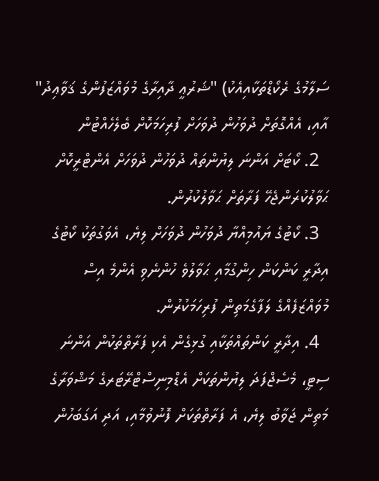ސަލާމުގެ ރެކޯޑްތަކާއިއެކު) "ޝަރުޢީ ދާއިރާގެ މުވައްޒަފުންގެ ޤަވާޢިދު" އާއި، އެއްގޮތަށް ދުވަހުން ދުވަހަށް ފުރިހަމަކޮށް ބެލެހެއްޓުން
  2. ކޯޓަށް އަންނަ ލިޔުންތައް ދުވަހުން ދުވަހަށް އެންޓްރީކޮށް ޙަވާލުކުރަންޖެހޭ ފަރާތަށް ޙަވާލުކުރުން.
  3. ކޯޓުގެ ޔައުމިއްޔާ ދުވަހުން ދުވަހަށް ލިޔެ، އެވަގުތަކު ކޯޓުގެ އިދާރީ ކަންކަން ހިންގުމާއި ޙަވާލުވެ ހުންނެވި އެންމެ އިސް މުވައްޒަފެއްގެ ލަފާގެމަތިން ފުރިހަމަކުރުން.
  4. އިދާރީ ކަންތައްތަކާއި ގުޅިގެން އެކި ފަރާތްތަކުން އަންނަ ސިޓީ، މެސެޖްފަދަ ލިޔުންތަކަށް އެޑްމިނިސްޓްރޭޓަރގެ މަޝްވަރާގެ މަތިން ޖަވާބު ލިޔެ، އެ ފަރާތްތަކަށް ފޮނުވުމާއި، އަދި އަގަބަހުން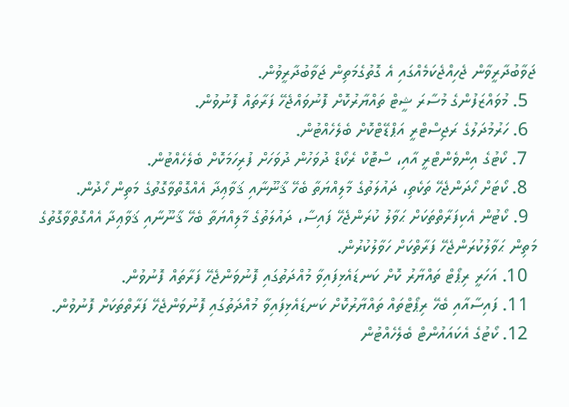ޖަވާބުދާރީވާން ޖެހިއްޖެކަމެއްގައި އެ ގޮތުގެމަތިން ޖަވާބުދާރީވުން.
  5. މުވައްޒަފުންގެ މުސާރަ ޝީޓް ތައްޔާރުކޮށް ފޮނުވައްޖެހޭ ފަރާތައް ފޮނުވުން.
  6. ހަރުމުދަލުގެ ރަޖިސްޓްރީ އަޕްޑޭޓްކޮށް ބެލެހެއްޓުން.
  7. ކޯޓުގެ އިންވެންޓްރީ އާއި، ސްޓޮކް ރެކޯޑް ދުވަހުން ދުވަހަށް ފުރިހަމަކޮށް ބެލެހެއްޓުން.
  8. ކޯޓަށް ހޯދަންޖެހޭ ތަކެތި، ދައުލަތުގެ މާލިއްޔަތާ ބެހޭ ޤާނޫނާއި ޤަވާޢިދާ އެއްގޮތްވާގޮތުގެ މަތިން ހޯދުން.
  9. ކޯޓުން އެކިފަރާތްތަކަށް ޙަވާލު ކުރަންޖެހޭ ފައިސާ، ދައުލަތުގެ މާލިއްޔަތާ ބެހޭ ޤާނޫނާއި ޤަވާޢިދާ އެއްގޮތްވާގޮތުގެ މަތިން ޙަވާލުކުރަންޖެހޭ ފަރާތްކަށް ހަވާލުކުރުން.
  10. އަހަރީ ރިޕޯޓް ތައްޔާރު ކޮށް ކަނޑައެޅިފައިވާ މުއްދަތުގައި ފޮނުވަންޖެހޭ ފަރާތައް ފޮނުވުން.
  11. ފައިސާއާއި ބެހޭ ރިޕޯޓްތައް ތައްޔާރުކޮށް ކަނޑައެޅިފައިވާ މުއްދަތުގައި ފޮނުވަންޖެހޭ ފަރާތްތަކަށް ފޮނުވުން.
  12. ކޯޓުގެ އެކައައުންޓް ބެލެހެއްޓުން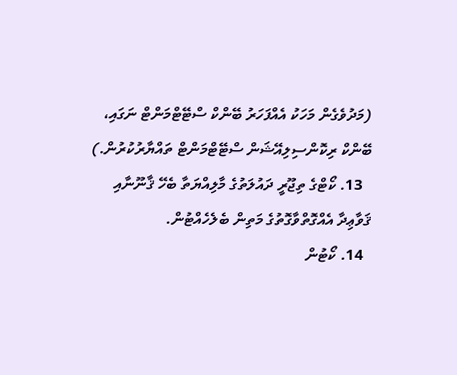(މަދުވެގެން މަހަކު އެއްފަހަރު ބޭންކް ސްޓޭޓްމަންޓް ނަގައި، ބޭންކް ރިކޮންސިލިއޭޝަން ސްޓޭޓްމަންޓް ތައްޔާރުކުރުން.)
  13. ކޯޓްގެ ތިޖޫރީ ދައުލަތުގެ މާލިއްޔަތާ ބެހޭ ޤާނޫނާއި ޤަވާޢިދާ އެއްގޮތްވާގޮތުގެ މަތިން ބެލެހެއްޓުން.
  14. ކޯޓުން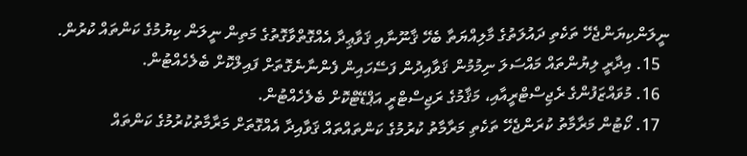ނީލަންކިޔަންޖެހޭ ތަކެތި ދައުލަތުގެ މާލިއްޔަތާ ބެހޭ ޤާނޫނާއި ޤަވާޢިދާ އެއްގޮތްވާގޮތުގެ މަތިން ނީލަން ކިޔުމުގެ ކަންތައް ކުރުން.
  15. އިދާރީ ލިޔުންތައް މައްސަލަ ނިމުމުން ޤަވާއިދުން ފަސޭހައިން ފެންނާނެގޮތަށް ފައިލްކޮށް ބެލެހެއްޓުން.
  16. މުވައްޒަފުންގެ ރެޖިސްޓްރީއާއި، މަޤާމުގެ ރަޖިސްޓްރީ އަޕްޑޭޓްކޮށް ބެލެހެއްޓުން.
  17. ކޯޓުން މަރާމާތު ކުރަންޖެހޭ ތަކެތި މަރާމާތު ކުރުމުގެ ކަންތައްތައް ޤަވާއިދާ އެއްގޮތަށް މަރާމާތުކުރުމުގެ ކަންތައް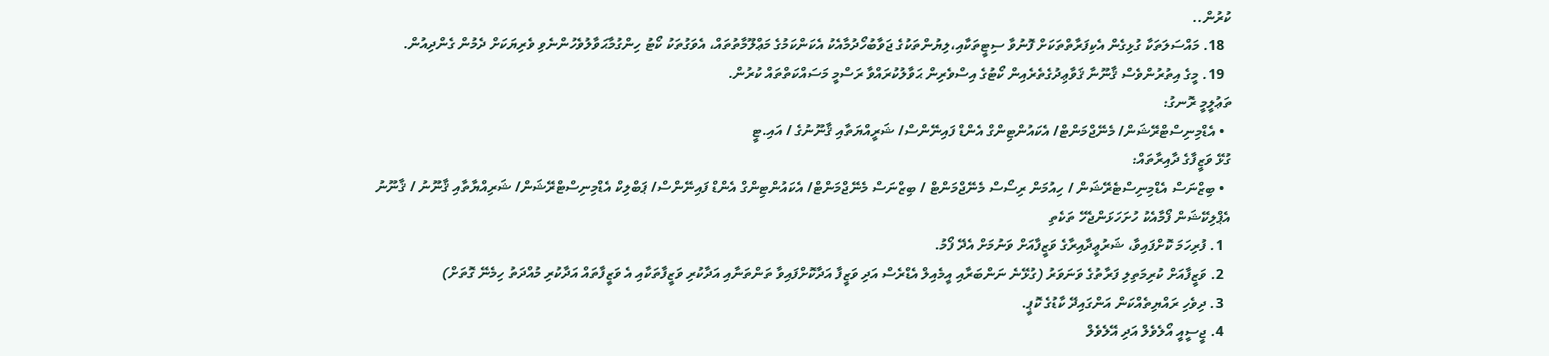ކުރުން..
  18. މައްސަލަތަކާ ގުޅިގެން އެކިފަރާތްތަކަށް ފޮނުވާ ސިޓީތަކާއި،ލިޔުންތަކުގެ ޖަވާބުހޯދުމާއެކު އެކަންކަމުގެ މަޢްލޫމާތުތައް، އެވަގުތަކު ކޯޓު ހިންގުމާޙަވާލުވެހުންނެވި ވެރިޔަކަށް ދެމުން ގެންދިއުން.
  19. މީގެ އިތުރުންވެސް ޤާނޫނާ ޤަވާޢިދުގެތެރެއިން ކޯޓުގެ އިސްވެރިން ޙަވާލުކުރައްވާ ރަސްމީ މަސައްކަތްތައް ކުރުން.
ތަޢުލީމީ ރޮނގު:
  • އެޑްމިނިސްޓްރޭޝަން/ މެނޭޖްމަންޓް/ އެކައުންޓިންގް އެންޑް ފައިނޭންސް/ ޝަރީއްޔަތާއި ޤާނޫނުގެ / އައި.ޓީ
ގުޅޭ ވަޒީފާގެ ދާއިރާތައް:
  • ބިޒްނަސް އެޑްމިނިސްޓެރޭޝަން / ހިއުމަން ރިސޯސް މެނޭޖްމަންޓް / ބިޒްނަސް މެނޭޖްމަންޓް/ އެކައުންޓިންގް އެންޑް ފައިނޭންސް/ ޕަބްލިކް އެޑްމިނިސްޓްރޭޝަން/ ޝަރިއްޔާތާއި ޤާނޫނު / ޤާނޫނު
އެޕްލިކޭޝަން ފޯމާއެކު ހުށަހަޅަންޖެހޭ ތަކެތި
  1. ފުރިހަމަ ކޮށްފައިވާ، ޝަރުޢީދާއިރާގެ ވަޒީފާއަށް ވަނުމަށް އެދޭ ފޯމު.
  2. ވަޒީފާއަށް ކުރިމަތިލި ފަރާތުގެ ވަނަވަރު (ގުޅޭނެ ނަންބަރާއި އީމެއިލް އެޑްރެސް އަދި ވަޒީފާ އަދާކޮށްފައިވާ ތަންތަނާއި އަދާކުރި ވަޒީފާތަކާއި އެ ވަޒީފާތައް އަދާކުރި މުއްދަތު ހިމެނޭ ގޮތަށް)
  3. ދިވެހި ރައްޔިތެއްކަން އަންގައިދޭ ކާޑުގެ ކޮޕީ.
  4. ޖީސީއީ އޯލެވެލް އަދި އޭލެވެލް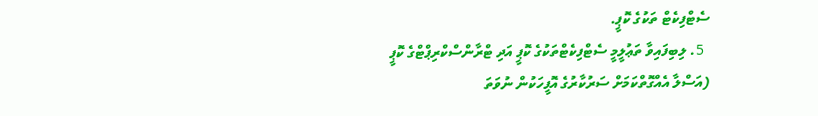ސެޓްފިކެޓް ތަކުގެ ކޮޕީ.
  5. ލިބިފައިވާ ތަޢުލީމީ ސެޓްފިކެޓްތަކުގެ ކޮޕީ އަދި ޓްރާންސްކްރިޕްޓްގެ ކޮޕީ (އަސްލާ އެއްގޮތްކަމަށް ސަރުކާރުގެ އޮފީހަކުން ނުވަތަ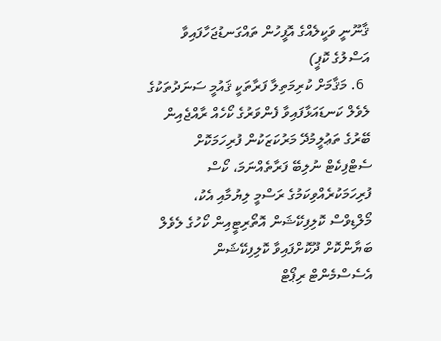ޤާނޫނީ ވަކީލެއްގެ އޮފީހުން ތައްގަނޑުޖަހާފައިވާ އަސްލުގެ ކޮޕީ)
  6. މަޤާމަށް ކުރިމަތިލާ ފަރާތަކީ ޤައުމީ ސަނަދުތަކުގެ ލެވެލް ކަނޑައަޅާފައިވާ ފެންވަރުގެ ކޯހެއް ރާއްޖެއިން ބޭރުގެ ތަޢުލީމުދޭ މަރުކަޒަކުން ފުރިހަމަކޮށް ސެޓްފިކެޓް ނުލިބޭ ފަރާތެއްނަމަ، ކޯސް ފުރިހަމަކުރެއްވިކަމުގެ ރަސްމީ ލިޔުމާއި އެކު، މޯލްޑިވްސް ކޮލިފިކޭޝަން އޮތޯރިޓީއިން ކޯހުގެ ލެވެލް ބަޔާންކޮށް ދޫކޮށްފައިވާ ކޮލިފިކޭޝަން އެސެސްމެންޓް ރިޕޯޓް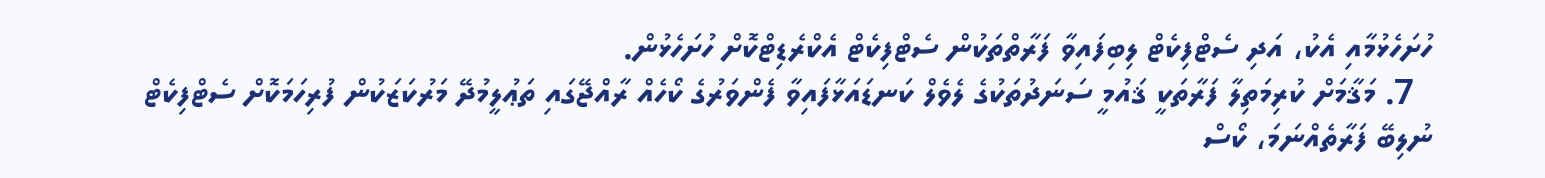ހުށަހެޅުމާއި އެކު، އަދި ސެޓްފިކެޓް ލިބިފައިވާ ފަރާތްތަކުން ސެޓްފިކެޓް އެކްރެޑިޓްކޮށް ހުށަހެޅުން.
  7. މަޤާމަށް ކުރިމަތިލާ ފަރާތަކީ ޤައުމީ ސަނަދުތަކުގެ ލެވެލް ކަނޑައަޅާފައިވާ ފެންވަރުގެ ކޯހެއް ރާއްޖޭގައި ތަޢުލީމުދޭ މަރުކަޒަކުން ފުރިހަމަކޮށް ސެޓްފިކެޓް ނުލިބޭ ފަރާތެއްނަމަ، ކޯސް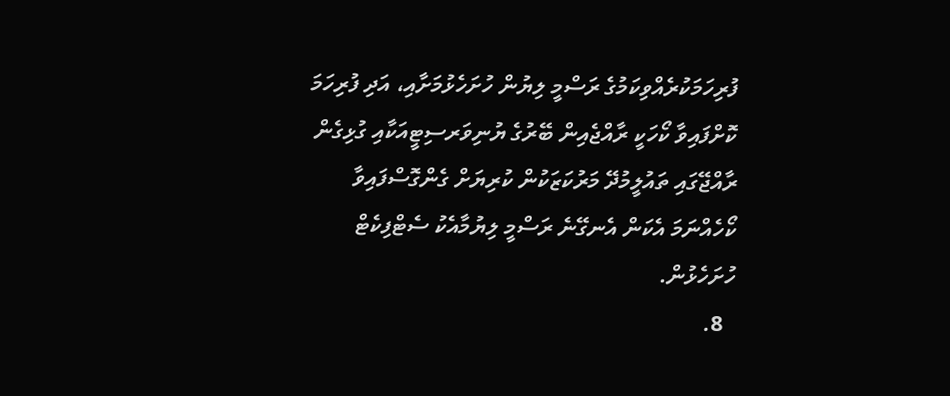ފުރިހަމަކުރެއްވިކަމުގެ ރަސްމީ ލިޔުން ހުށަހެޅުމަށާއި، އަދި ފުރިހަމަ ކޮށްފައިވާ ކޯހަކީ ރާއްޖެއިން ބޭރުގެ ޔުނިވަރސިޓީއަކާއި ގުޅިގެން ރާއްޖޭގައި ތައުލީމުދޭ މަރުކަޒަކުން ކުރިޔަށް ގެންގޮސްފައިވާ ކޯހެއްނަމަ އެކަން އެނގޭނެ ރަސްމީ ލިޔުމާއެކު ސެޓްފިކެޓް ހުށަހެޅުން.
  8.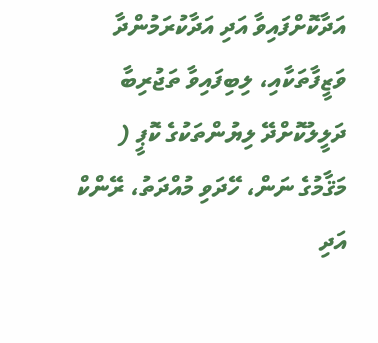އަދާކޮށްފައިވާ އަދި އަދާކުރަމުންދާ ވަޒީފާތަކާއި، ލިބިފައިވާ ތަޖުރިބާ ދަލީލުކޮށްދޭ ލިޔުންތަކުގެ ކޮޕީ ( މަޤާމުގެ ނަން، ހޭދަވި މުއްދަތު، ރޭންކް އަދި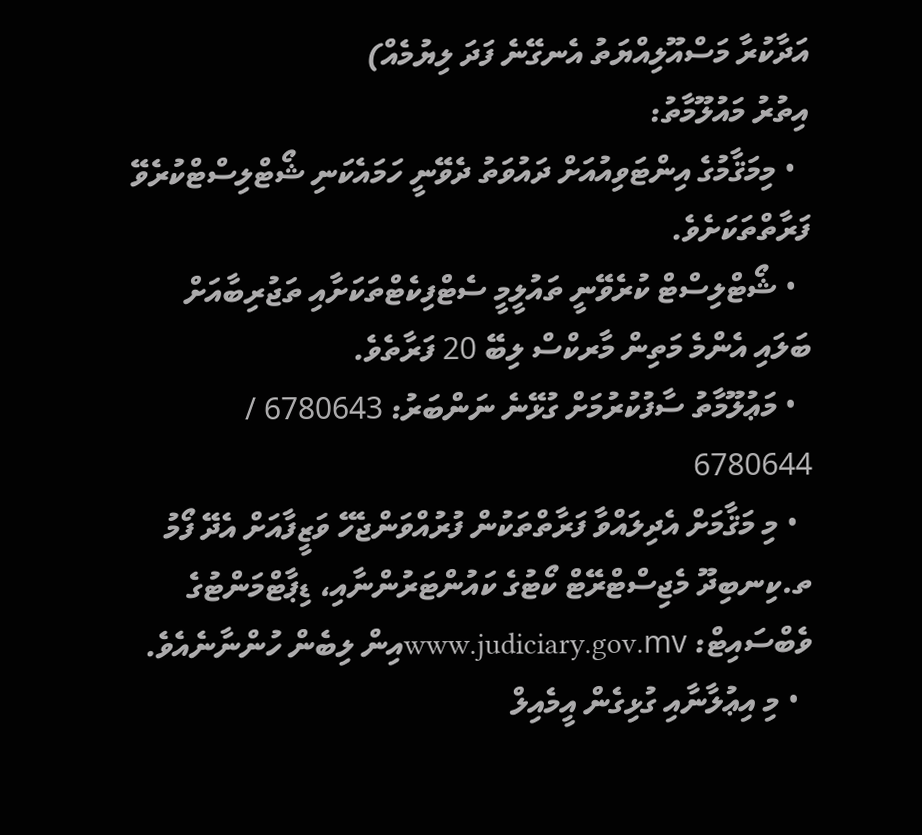އަދާކުރާ މަސްއޫލިއްޔަތު އެނގޭނެ ފަދަ ލިޔުމެއް)
އިތުރު މައުލޫމާތު:
  • މިމަޤާމުގެ އިންޓަވިއުއަށް ދައުވަތު ދެވޭނީ ހަމައެކަނި ޝޯޓްލިސްޓްކުރެވޭ ފަރާތްތަކަށެވެ.
  • ޝޯޓްލިސްޓް ކުރެވޭނީ ތައުލީމީ ސެޓްފިކެޓްތަކަށާއި ތަޖުރިބާއަށް ބަލައި އެންމެ މަތިން މާރކްސް ލިބޭ 20 ފަރާތެވެ.
  • މަޢުލޫމާތު ސާފުކުރުމަށް ގުޅޭނެ ނަންބަރު: 6780643 / 6780644
  • މި މަޤާމަށް އެދިލައްވާ ފަރާތްތަކުން ފުރުއްވަންޖެހޭ ވަޒީފާއަށް އެދޭ ފޯމު ތ.ކިނބިދޫ މެޖިސްޓްރޭޓް ކޯޓުގެ ކައުންޓަރުންނާއި، ޑިޕާޓްމަންޓުގެ ވެބްސައިޓް: www.judiciary.gov.mvއިން ލިބެން ހުންނާނެއެވެ.
  • މި އިޢުލާނާއި ގުޅިގެން އީމެއިލް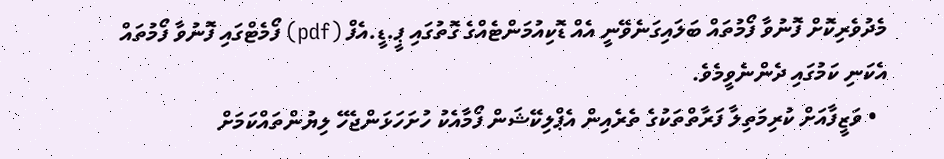މެދުވެރިކޮށް ފޮނުވާ ފޯމުތައް ބަލައިގަނެވޭނީ އެއް ޑޮކިއުމަންޓެއްގެ ގޮތުގައި ޕީ.ޑީ.އެފް (pdf) ފޯމެޓްގައި ފޮނުވާ ފޯމުތައް އެކަނި ކަމުގައި ދެންނެވީމެވެ.
  • ވަޒީފާއަށް ކުރިމަތިލާ ފަރާތްތަކުގެ ތެރެއިން އެޕްލިކޭޝަން ފޯމާއެކު ހުށަހަޅަންޖެހޭ ލިޔުންތައްކަމަށް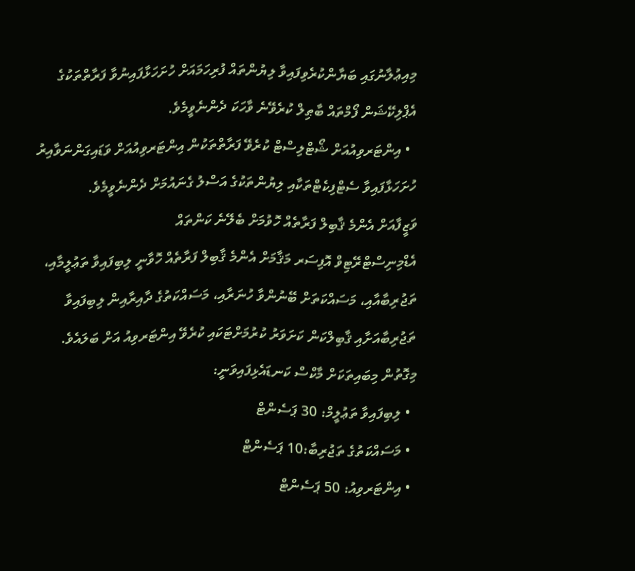މިއިޢުލާނުގައި ބަޔާންކުރެވިފައިވާ ލިޔުންތައް ފުރިހަމައަށް ހުށަހަޅާފައިނުވާ ފަރާތްތަކުގެ އެޕްލިކޭޝަން ފޯމްތައް ބާޠިލް ކުރެވޭނެ ވާހަކަ ދެންނެވީމެވެ.
  • އިންޓަރވިއުއަށް ޝޯޓްލިސްޓް ކުރެވޭ ފަރާތްތަކުން އިންޓަރވިއުއަށް ވަޑައިގަންނަވާއިރު ހުށަހަޅާފައިވާ ސެޓްފިކެޓްތަކާއި ލިޔުންތަކުގެ އަސްލު ގެނައުމަށް ދެންނެވީމެވެ.
ވަޒީފާއަށް އެންމެ ޤާބިލް ފަރާތެއް ހޮވުމަށް ބެލޭނެ ކަންތައް
އެޑްމިނިސްޓްރޭޓިވް އޮފިސަރ މަޤާމަށް އެންމެ ޤާބިލް ފަރާތެއް ހޮވާނީ ލިބިފައިވާ ތަޢުލީމާއި، ތަޖުރިބާއާއި، މަސައްކަތަށް ބޭނުންވާ ހުނަރާއި، މަސައްކަތުގެ ދާއިރާއިން ލިބިފައިވާ ތަޖުރިބާއަށާއި ޤާބިލްކަން ކަށަވަރު ކުރުމަށްޓަކައި ކުރެވޭ އިންޓަރވިއު އަށް ބަލައެވެ. މިގޮތުން މިބައިތަކަށް މާކްސް ކަނޑައެޅިފައިވަނީ:
  • ލިބިފައިވާ ތަޢުލީމް: 30 ޕަސެންޓް
  • މަސައްކަތުގެ ތަޖުރިބާ:10 ޕަސެންޓް
  • އިންޓަރވިއު: 50 ޕަސެންޓް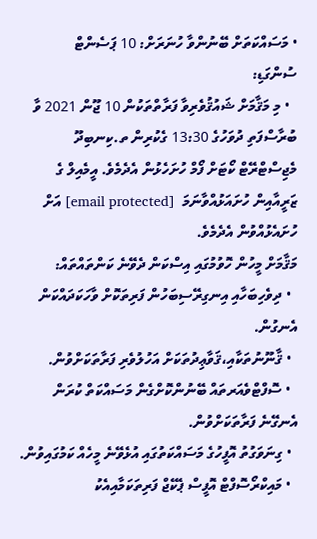• މަސައްކަތަށް ބޭނުންވާ ހުނަރަށް: 10 ޕަސެންޓް
ސުންގަޑި:
  • މި މަޤާމަށް ޝައުޤުވެރިވާ ފަރާތްތަކުން 10 ޖޫން 2021 ވާ ބުރާސްފަތި ދުވަހުގެ 13:30 ގެކުރިން ތ.ކިނބިދޫ މެޖިސްޓްރޭޓް ކޯޓަށް ފޯމް ހުށަހެޅުން އެދެމެވެ. އީމެއިލް ގެ ޒަރީއާއިން ހުށައަޅުއްވާނަމަ  [email protected] އަށް ހުށައެޅުއްވުން އެދެމެވެ.
މަޤާމަށް މީހުން ހޮވުމުގައި އިސްކަން ދެވޭނެ ކަންތައްތައް:
  • ދިވެހިބަހާއި އިނގިރޭސިބަހުން ފަރިތަކޮށް ވާހަކަދައްކަން އެނގުން.
  • ޤާނޫނުތަކާއި،ޤަވާޢިދުތަކަށް އަހުލުވެރި ފަރާތަކަށްވުން.
  • ސޮފްޓްވެއަރތައް ބޭނުންކޮށްގެން މަސައްކަތް ކުރަން އެނގޭނެ ފަރާތަކަށްވުން.
  • ގިނަވަގުތު އޮފީހުގެ މަސައްކަތުގައި އުޅެވޭނެ މީހެއް ކަމުގައިވުން.
  • މައިކްރޯސޮފްޓް އޮފީސް ޕެކޭޖް ފަރިތަކަމާއިއެކު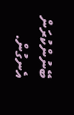ބޭނުންކުރަން އެނގުން.